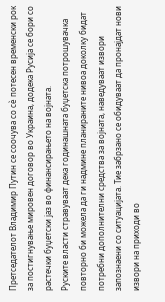Претседателот Владимир Путин се соочува со сè потесен временски рок за постигнување мировен договор во Украина, додека Русија се бори со растечки буџетски јаз во финансирањето на војната.
Руските власти стравуваат дека годинашната буџетска потрошувачка повторно би можела да ги надмине планираните нивоа доколку бидат потребни дополнителни средства за војната, наведуваат извори запознаени со ситуацијата. Тие забрзано се обидуваат да пронајдат нови извори на приходи во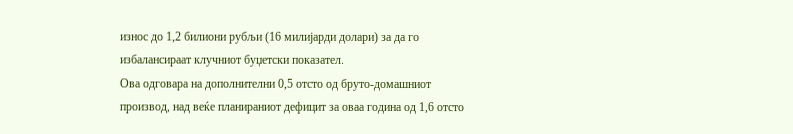износ до 1,2 билиони рубљи (16 милијарди долари) за да го избалансираат клучниот буџетски показател.
Ова одговара на дополнителни 0,5 отсто од бруто-домашниот производ, над веќе планираниот дефицит за оваа година од 1,6 отсто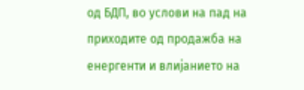од БДП, во услови на пад на приходите од продажба на енергенти и влијанието на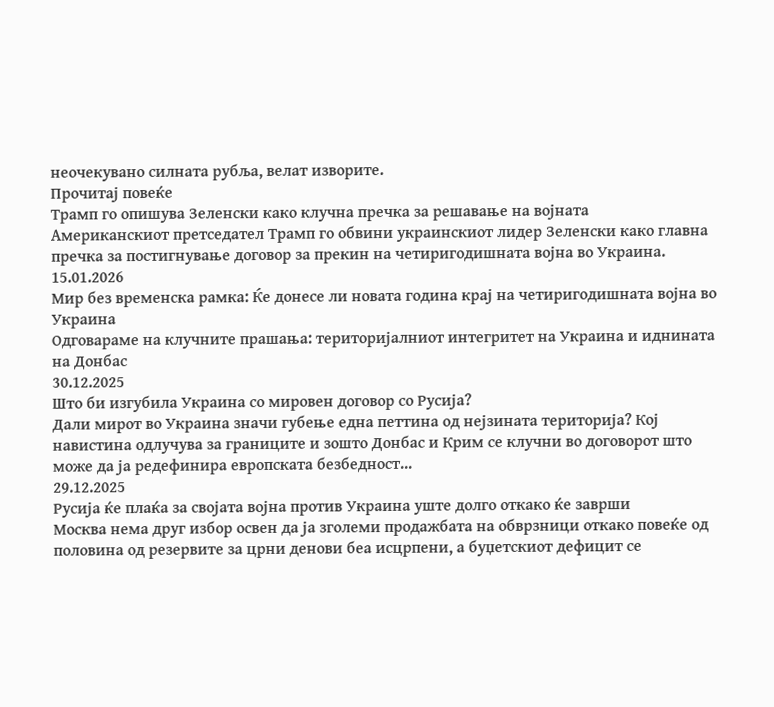неочекувано силната рубља, велат изворите.
Прочитај повеќе
Трамп го опишува Зеленски како клучна пречка за решавање на војната
Американскиот претседател Трамп го обвини украинскиот лидер Зеленски како главна пречка за постигнување договор за прекин на четиригодишната војна во Украина.
15.01.2026
Мир без временска рамка: Ќе донесе ли новата година крај на четиригодишната војна во Украина
Одговараме на клучните прашања: територијалниот интегритет на Украина и иднината на Донбас
30.12.2025
Што би изгубила Украина со мировен договор со Русија?
Дали мирот во Украина значи губење една петтина од нејзината територија? Кој навистина одлучува за границите и зошто Донбас и Крим се клучни во договорот што може да ја редефинира европската безбедност...
29.12.2025
Русија ќе плаќа за својата војна против Украина уште долго откако ќе заврши
Москва нема друг избор освен да ја зголеми продажбата на обврзници откако повеќе од половина од резервите за црни денови беа исцрпени, а буџетскиот дефицит се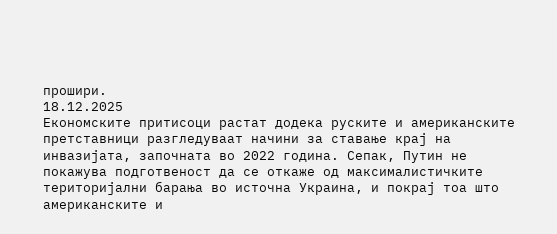прошири.
18.12.2025
Економските притисоци растат додека руските и американските претставници разгледуваат начини за ставање крај на инвазијата, започната во 2022 година. Сепак, Путин не покажува подготвеност да се откаже од максималистичките територијални барања во источна Украина, и покрај тоа што американските и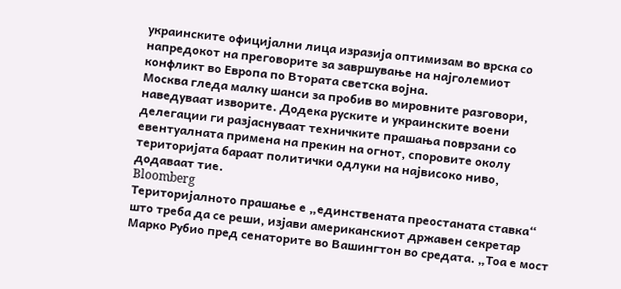украинските официјални лица изразија оптимизам во врска со напредокот на преговорите за завршување на најголемиот конфликт во Европа по Втората светска војна.
Москва гледа малку шанси за пробив во мировните разговори, наведуваат изворите. Додека руските и украинските воени делегации ги разјаснуваат техничките прашања поврзани со евентуалната примена на прекин на огнот, споровите околу територијата бараат политички одлуки на највисоко ниво, додаваат тие.
Bloomberg
Територијалното прашање е „единствената преостаната ставка“ што треба да се реши, изјави американскиот државен секретар Марко Рубио пред сенаторите во Вашингтон во средата. „Тоа е мост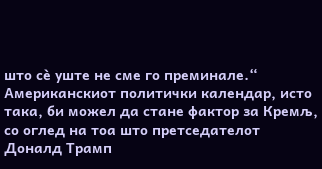што сè уште не сме го преминале.“
Американскиот политички календар, исто така, би можел да стане фактор за Кремљ, со оглед на тоа што претседателот Доналд Трамп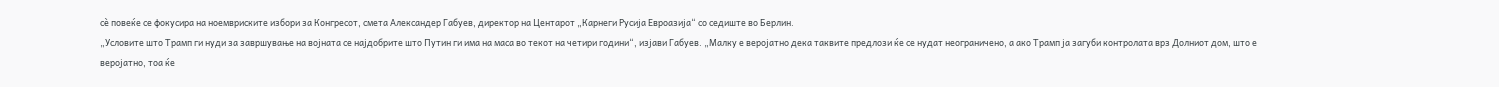сè повеќе се фокусира на ноемвриските избори за Конгресот, смета Александер Габуев, директор на Центарот „Карнеги Русија Евроазија“ со седиште во Берлин.
„Условите што Трамп ги нуди за завршување на војната се најдобрите што Путин ги има на маса во текот на четири години“, изјави Габуев. „Малку е веројатно дека таквите предлози ќе се нудат неограничено, а ако Трамп ја загуби контролата врз Долниот дом, што е веројатно, тоа ќе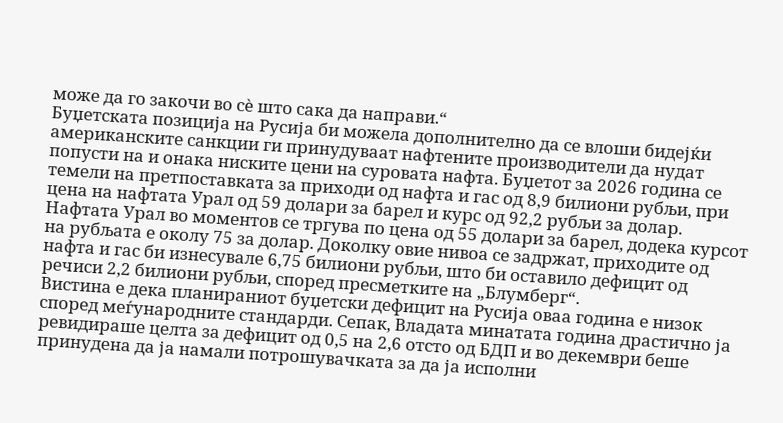може да го закочи во сè што сака да направи.“
Буџетската позиција на Русија би можела дополнително да се влоши бидејќи американските санкции ги принудуваат нафтените производители да нудат попусти на и онака ниските цени на суровата нафта. Буџетот за 2026 година се темели на претпоставката за приходи од нафта и гас од 8,9 билиони рубљи, при цена на нафтата Урал од 59 долари за барел и курс од 92,2 рубљи за долар.
Нафтата Урал во моментов се тргува по цена од 55 долари за барел, додека курсот на рубљата е околу 75 за долар. Доколку овие нивоа се задржат, приходите од нафта и гас би изнесувале 6,75 билиони рубљи, што би оставило дефицит од речиси 2,2 билиони рубљи, според пресметките на „Блумберг“.
Вистина е дека планираниот буџетски дефицит на Русија оваа година е низок според меѓународните стандарди. Сепак, Владата минатата година драстично ја ревидираше целта за дефицит од 0,5 на 2,6 отсто од БДП и во декември беше принудена да ја намали потрошувачката за да ја исполни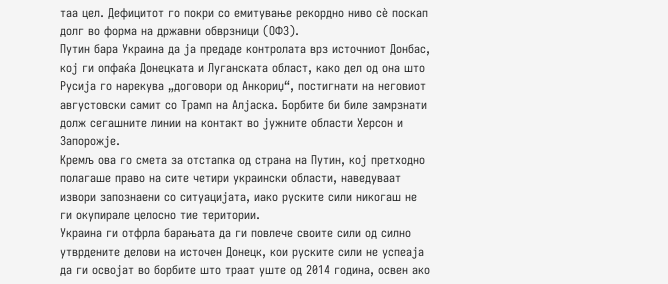таа цел. Дефицитот го покри со емитување рекордно ниво сè поскап долг во форма на државни обврзници (ОФЗ).
Путин бара Украина да ја предаде контролата врз источниот Донбас, кој ги опфаќа Донецката и Луганската област, како дел од она што Русија го нарекува „договори од Анкориџ“, постигнати на неговиот августовски самит со Трамп на Алјаска. Борбите би биле замрзнати долж сегашните линии на контакт во јужните области Херсон и Запорожје.
Кремљ ова го смета за отстапка од страна на Путин, кој претходно полагаше право на сите четири украински области, наведуваат извори запознаени со ситуацијата, иако руските сили никогаш не ги окупирале целосно тие територии.
Украина ги отфрла барањата да ги повлече своите сили од силно утврдените делови на источен Донецк, кои руските сили не успеаја да ги освојат во борбите што траат уште од 2014 година, освен ако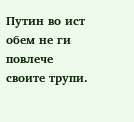Путин во ист обем не ги повлече своите трупи.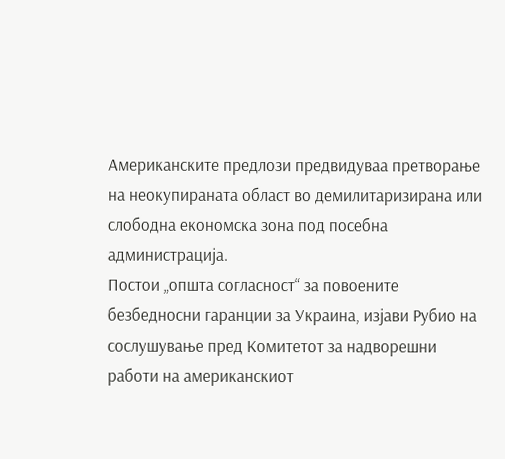Американските предлози предвидуваа претворање на неокупираната област во демилитаризирана или слободна економска зона под посебна администрација.
Постои „општа согласност“ за повоените безбедносни гаранции за Украина, изјави Рубио на сослушување пред Комитетот за надворешни работи на американскиот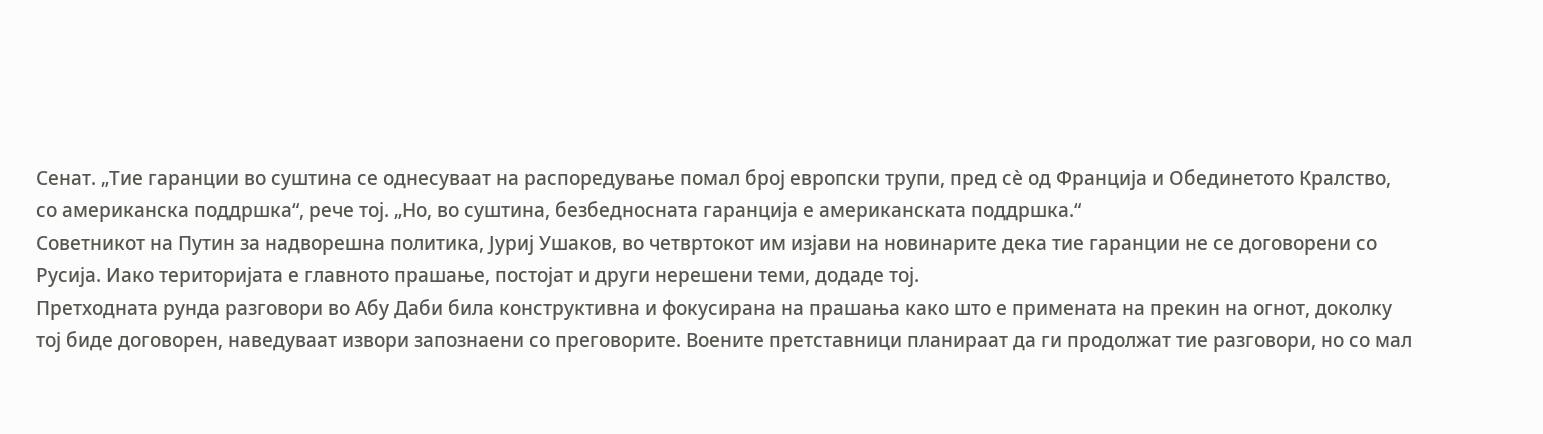Сенат. „Тие гаранции во суштина се однесуваат на распоредување помал број европски трупи, пред сè од Франција и Обединетото Кралство, со американска поддршка“, рече тој. „Но, во суштина, безбедносната гаранција е американската поддршка.“
Советникот на Путин за надворешна политика, Јуриј Ушаков, во четвртокот им изјави на новинарите дека тие гаранции не се договорени со Русија. Иако територијата е главното прашање, постојат и други нерешени теми, додаде тој.
Претходната рунда разговори во Абу Даби била конструктивна и фокусирана на прашања како што е примената на прекин на огнот, доколку тој биде договорен, наведуваат извори запознаени со преговорите. Воените претставници планираат да ги продолжат тие разговори, но со мал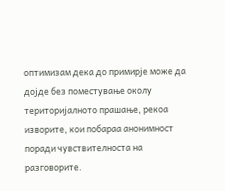оптимизам дека до примирје може да дојде без поместување околу територијалното прашање, рекоа изворите, кои побараа анонимност поради чувствителноста на разговорите.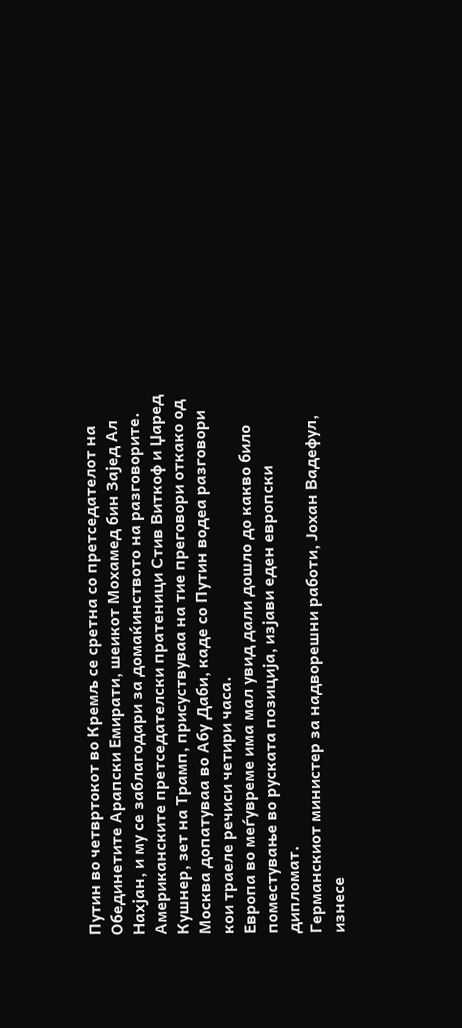Путин во четвртокот во Кремљ се сретна со претседателот на Обединетите Арапски Емирати, шеикот Мохамед бин Зајед Ал Нахјан, и му се заблагодари за домаќинството на разговорите.
Американските претседателски пратеници Стив Виткоф и Џаред Кушнер, зет на Трамп, присуствуваа на тие преговори откако од Москва допатуваа во Абу Даби, каде со Путин водеа разговори кои траеле речиси четири часа.
Европа во меѓувреме има мал увид дали дошло до какво било поместување во руската позиција, изјави еден европски дипломат.
Германскиот министер за надворешни работи, Јохан Вадефул, изнесе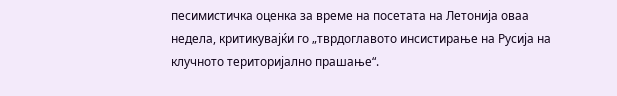песимистичка оценка за време на посетата на Летонија оваа недела, критикувајќи го „тврдоглавото инсистирање на Русија на клучното територијално прашање“.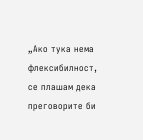„Ако тука нема флексибилност, се плашам дека преговорите би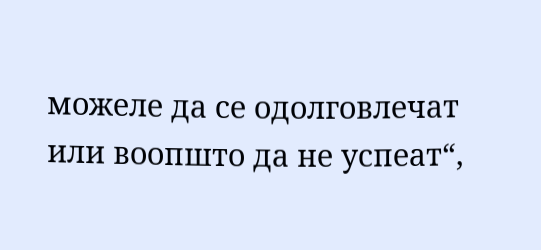можеле да се одолговлечат или воопшто да не успеат“,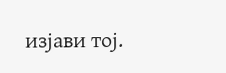изјави тој.